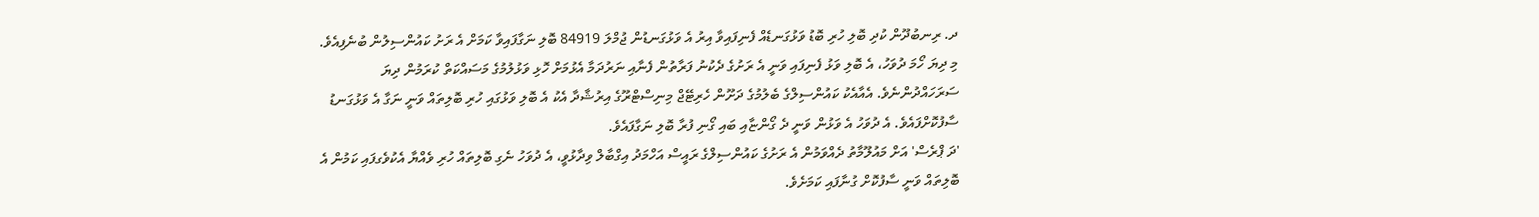ދ. ރިނބުދޫން ކުދި ބޮލި ހުރި ބޮޑު ވަޅުގަނޑެއް ފެނިފައިވާ އިރު އެ ވަޅުގަނޑުން ޖުމްލަ 84919 ބޮލި ނަގާފައިވާ ކަމަށް އެ ރަށު ކައުންސިލުން ބުނެފިއެވެ.
މި ދިޔަ ހޯމަ ދުވަހު، އެ ބޮލި ވަޅު ފެނިފައި ވަނީ އެ ރަށުގެ ދެކުނު ފަރާތުން ފެނާއި ނަރުދަމާ އެޅުމަށް ހޮޅި ވަޅުލުމުގެ މަސައްކަތް ކުރަމުން ދިޔަ ސަރަހައްދުންނެވެ. އެއާއެކު ކައުންސިލްގެ ބެލުމުގެ ދަށޫން ހެރިޓޭޖް މިނިސްޓްރޫގެ އިރުޝާދާ އެކު އެ ބޮލި ވަޅުގައި ހުރި ބޮލިތައް ވަނީ ނަގާ އެ ވަޅުގަނޑު ސާފުކޮށްފައެވެ. އެ ދުވަހު އެ ވަޅުން ވަނީ ދެ ގޯންޏާއި ބައި ގޯނި ފުރާ ބޮލި ނަގާފައެވެ.
'ދަ ޕްރެސް' އަށް މައުލޫމާތު ދެއްވަމުން އެ ރަށުގެ ކައުންސިލްގެ ރައީސް އަހްމަދު އިގްބާލް ވިދާޅުވީ، އެ ދުވަހު ނެގި ބޮލިތައް ހުރި ވެއްޔާ އެކުވެގފައި ކަމުން އެ ބޮލިތައް ވަނީ ސާފުކޮށް ގުނާފައި ކަމަށެވެ.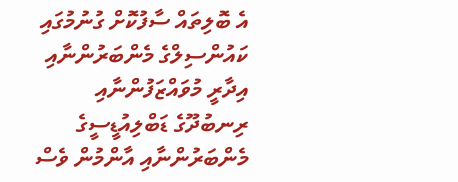އެ ބޮލިތައް ސާފުކޮށް ގުނުމުގައި ކައުންސިލްގެ މެންބަރުންނާއި އިދާރީ މުވައްޒަފުންނާއި ރިނބުދޫގެ ޑަބްލިއުޑީސީގެ މެންބަރުންނާއި އާންމުން ވެސް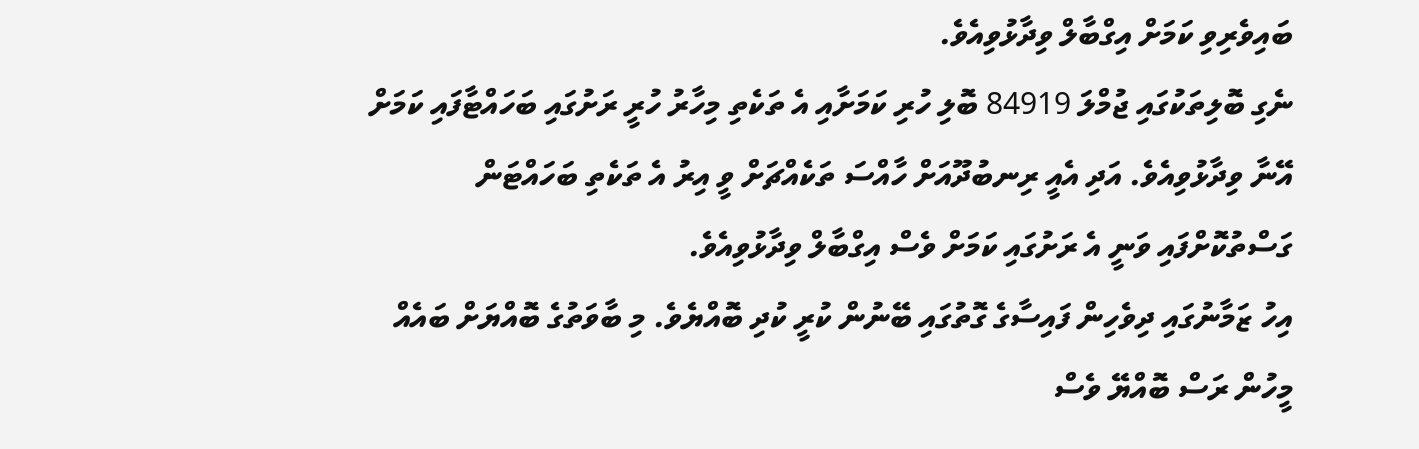ބައިވެރިވި ކަމަށް އިގްބާލް ވިދާޅުވިއެވެ.
ނެގި ބޮލިތަކުގައި ޖުމްލަ 84919 ބޮލި ހުރި ކަމަށާއި އެ ތަކެތި މިހާރު ހުރީ ރަށުގައި ބަހައްޓާފައި ކަމަށް އޭނާ ވިދާޅުވިއެވެ. އަދި އެއީ ރިނބުދޫއަށް ހާއްސަ ތަކެއްޗަށް ވީ އިރު އެ ތަކެތި ބަހައްޓަން ގަސްތުކޮށްފައި ވަނީ އެ ރަށުގައި ކަމަށް ވެސް އިގްބާލް ވިދާޅުވިއެވެ.
އިހު ޒަމާނުގައި ދިވެހިން ފައިސާގެ ގޮތުގައި ބޭނުން ކުރީ ކުދި ބޮއްޔެވެ. މި ބާވަތުގެ ބޮއްޔަށް ބައެއް މީހުން ރަސް ބޮއްޔޭ ވެސް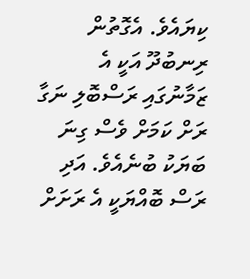ކިޔައެވެ. އެގޮތުން ރިނބުދޫ އަކީ އެ ޒަމާނުގައި ރަސްބޮލި ނަގާ ރަށް ކަމަށް ވެސް ގިނަ ބަޔަކު ބުނެއެވެ. އަދި ރަސް ބޮއްޔަކީ އެ ރަށަށް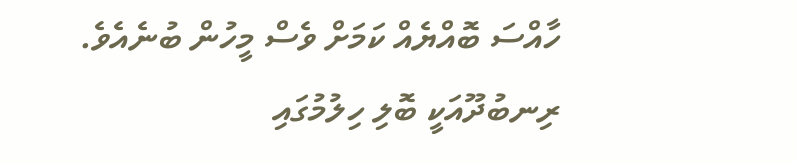ހާއްސަ ބޮއްޔެއް ކަމަށް ވެސް މީހުން ބުނެއެވެ.
ރިނބުދޫއަކީ ބޮލި ހިލުމުގައި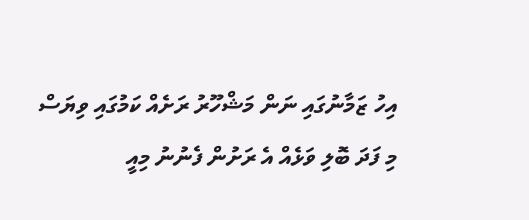އިހު ޒަމާނުގައި ނަން މަޝްހޫރު ރަށެއް ކަމުގައި ވިޔަސް މި ފަދަ ބޮލި ވަޅެއް އެ ރަށުން ފެނުނު މިއީ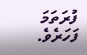ފުރަތަމަ ފަހަރެވެ.